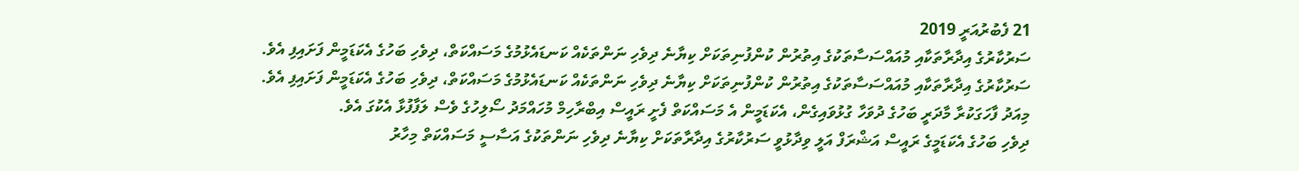21 ފެބުރުއަރީ 2019
ސަރުކާރުގެ އިދާރާތަކާއި މުއައްސަސާތަކުގެ އިތުރުން ކުންފުނިތަކަށް ކިޔާނެ ދިވެހި ނަންތަކެއް ކަނޑައެޅުމުގެ މަސައްކަތް، ދިވެހި ބަހުގެ އެކަޑަމީން ފަށައިފި އެވެ.
ސަރުކާރުގެ އިދާރާތަކާއި މުއައްސަސާތަކުގެ އިތުރުން ކުންފުނިތަކަށް ކިޔާނެ ދިވެހި ނަންތަކެއް ކަނޑައެޅުމުގެ މަސައްކަތް، ދިވެހި ބަހުގެ އެކަޑަމީން ފަށައިފި އެވެ.
މިއަދު ފާހަގަކުރާ މާދަރީ ބަހުގެ ދުވަހާ ގުޅުވައިގެން، އެކަޑަމީން އެ މަސައްކަތް ފެށީ ރައީސް އިބްރާހިމް މުހައްމަދު ސޯލިހުގެ ވެސް ލަފާފުޅާ އެކުގަ އެވެ.
ދިވެހި ބަހުގެ އެކަޑަމީގެ ރައީސް އަޝްރަފް އަލީ ވިދާޅުވީ ސަރުކާރުގެ އިދާރާތަކަށް ކިޔާނެ ދިވެހި ނަންތަކުގެ އަސާސީ މަސައްކަތް މިހާރު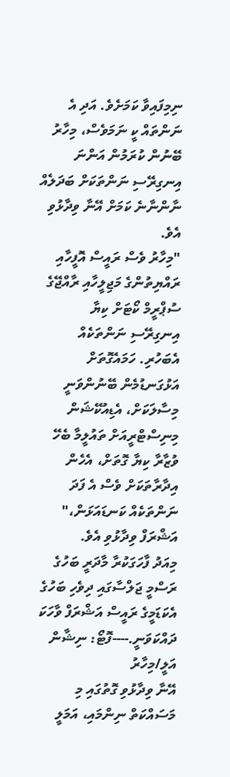ނިމިފައިވާ ކަމަށެވެ. އަދި އެ ނަންތައް ކީ ނަމަވެސް، މިހާރު ބޭނުން ކުރަމުން އަންނަ އިނގިރޭސި ނަންތަކަށް ބަދަލެއް ނާންނާނެ ކަމަށް އޭނާ ވިދާޅުވި އެވެ.
"މިހާރު ވެސް ރައީސް އޮފީހާއި ރައްޔިތުންގެ މަޖިލީހާއި ރާއްޖޭގެ ސުޕްރީމް ކޯޓަށް ކިޔާ އިނގިރޭސި ނަންތަކެއް އެބަހުރި. ހަމައެގޮތަށް އަޅުގަނޑުމެން ބޭނުންވަނީ މިސާލަކަށް، އެޑިއުކޭޝަން މިނިސްޓްރީއަށް ތައުލީމާ ބެހޭ ވުޒާރާ ކިޔާ ގޮތަށް، އެހެން އިދާރާތަކަށް ވެސް އެ ފަދަ ނަންތަކެއް ކަނޑައަޅަން،" އަޝްރަފް ވިދާޅުވި އެވެ.
މިއަދު ފާހަގަކުރާ މާދަރީ ބަހުގެ ރަސްމީ ޖަލްސާގައި ދިވެހި ބަހުގެ އެކަޑަމީގެ ރައީސް އަޝްރަފް ވާހަކަ ދައްކަވަނީ.----ފޮޓޯ: ނިޝާން އަލީ/މިހާރު
އޭނާ ވިދާޅުވި ގޮތުގައި މި މަސައްކަތް ނިންމައި، އަމަލީ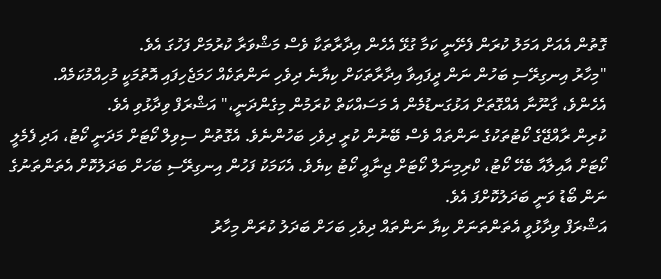ގޮތުން އެއަށް އަމަލު ކުރަން ފެށޭނީ ކަމާ ގުޅޭ އެހެން އިދާރާތަކާ ވެސް މަޝްވަރާ ކުރުމަށް ފަހުގަ އެވެ.
"މިހާރު އިނގިރޭސި ބަހުން ނަން ދީފައިވާ އިދާރާތަކަށް ކިޔާނެ ދިވެހި ނަންތަކެއް ހަމަޖެހިފައި އޮތުމަކީ މުހިއްމުކަމެއް. އެހެންވެ، ގާނޫނާ އެއްގޮތަށް އަޅުގަނޑުމެން އެ މަސައްކަތް ކުރަމުން މިގެންދަނީ،" އަޝްރަފް ވިދާޅުވި އެވެ.
ކުރިން ރާއްޖޭގެ ކޯޓުތަކުގެ ނަންތައް ވެސް ބޭނުން ކުރީ ދިވެހި ބަހުންނެވެ. އެގޮތުން ސިވިލް ކޯޓަށް މަދަނީ ކޯޓު، އަދި ފެމެލީ ކޯޓަށް އާއިލާއާ ބެހޭ ކޯޓު، ކްރިމިނަލް ކޯޓަށް ޖިނާއީ ކޯޓު ކިޔެވެ. އެކަމަކު ފަހުން އިނގިރޭސި ބަހަށް ބަދަލުކޮށް އެތަންތަނުގެ ނަން ބޯޑު ވަނީ ބަދަލުކޮށްފަ އެވެ.
އަޝްރަފް ވިދާޅުވީ އެތަންތަނަށް ކިޔާ ނަންތައް ދިވެހި ބަހަށް ބަދަލު ކުރަން މިހާރު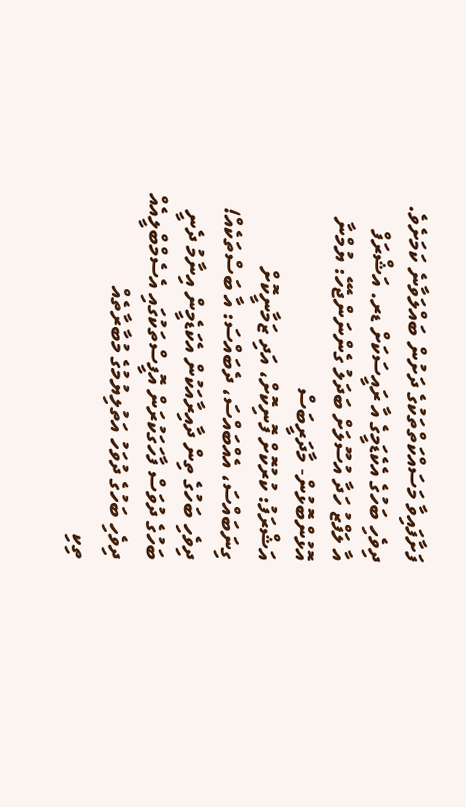ފަށާފައިވާ މަސައްކަތްތަކުގެ ދަށުން ބައްލަވާނެ ކަމަށެވެ.
ދިވެހި ބަހުގެ އެކެޑަމީގެ އާ ރައީސަކަށް ޑރ. އަޝްރަފް
އާ ލަފްޒު ހަދާ އުސޫލަށް ބަދަލު ގެންނަންޖެހޭ: ޔުމްނާ
އޮޅުންބޮޅުން- މާދަރީބަސް
އަޝްރަފު: ކުރުކޮށް ފޮނިކޮށް، އަދި ޒަމާނީކޮށް
ގިނަބައްސަ، އެއްބައްސަ، ދެބައްސަ: އާ ބަސްތަކެއް!
ދިވެހި ބަހުގެ ތިން ދާއިރާއަކުން އެކަޑެމީން އިނާމު ދެނީ
ބަހުގެ ދުވަސް ފާހަގަކުރަން އޮފީސްތަކުގައި އެސެމްބްލީއެއް
ދިވެހި ބަހުގެ ދުވަހު އަތުލިޔުމުގެ މުބާރާތެއް
ތިކި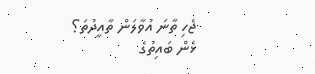ޖެހި ތާނަ އުވާލަން ތާއީދުތަ؟
ޅެން ބައިތުގެ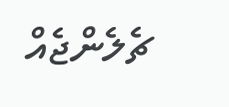ޗެލެންޖެއް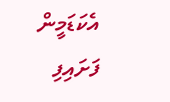އެކަޑަމީން ފަށައިފި